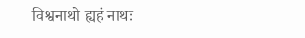विश्वनाथो ह्यहं नाथः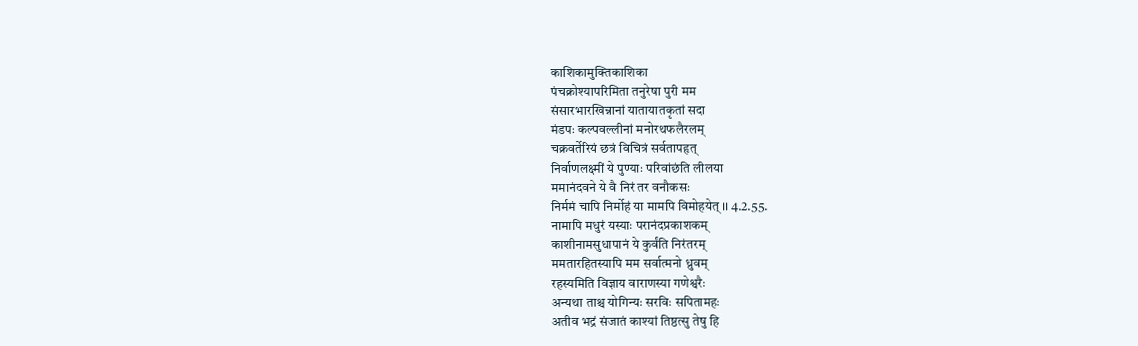काशिकामुक्तिकाशिका
पंचक्रोश्यापरिमिता तनुरेषा पुरी मम
संसारभारखिन्नानां यातायातकृतां सदा
मंडपः कल्पवल्लीनां मनोरथफलैरलम्
चक्रवर्तेरियं छत्रं विचित्रं सर्वतापहृत्
निर्वाणलक्ष्मीं ये पुण्याः परिवांछंति लीलया
ममानंदवने ये वै निरं तर वनौकसः
निर्ममं चापि निर्मोहं या मामपि विमोहयेत् ।। 4.2.55.
नामापि मधुरं यस्याः परानंदप्रकाशकम्
काशीनामसुधापानं ये कुर्वंति निरंतरम्
ममतारहितस्यापि मम सर्वात्मनो ध्रुवम्
रहस्यमिति विज्ञाय वाराणस्या गणेश्वरैः
अन्यथा ताश्च योगिन्यः सरविः सपितामहः
अतीव भद्रं संजातं काश्यां तिष्ठत्सु तेषु हि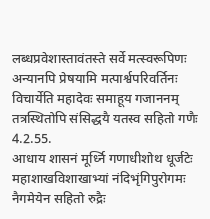लब्धप्रवेशास्तावंतस्ते सर्वे मत्स्वरूपिणः
अन्यानपि प्रेषयामि मत्पार्श्वपरिवर्तिनः
विचार्येति महादेवः समाहूय गजाननम्
तत्रस्थितोपि संसिद्धयै यतस्व सहितो गणैः 4.2.55.
आधाय शासनं मूर्ध्नि गणाधीशोथ धूर्जटेः
महाशाखविशाखाभ्यां नंदिभृंगिपुरोगमः
नैगमेयेन सहितो रुद्रैः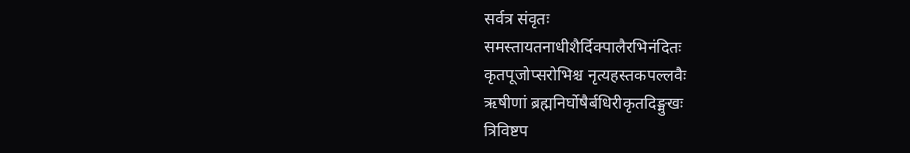सर्वत्र संवृतः
समस्तायतनाधीशैर्दिक्पालैरभिनंदितः
कृतपूजोप्सरोभिश्च नृत्यहस्तकपल्लवैः
ऋषीणां ब्रह्मनिर्घोषैर्बधिरीकृतदिङ्मुखः
त्रिविष्टप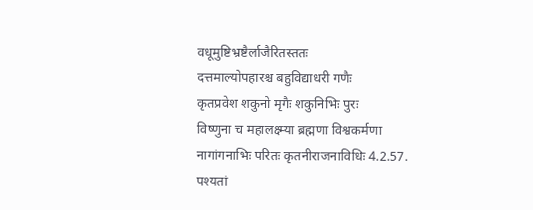वधूमुष्टिभ्रष्टैर्लाजैरितस्ततः
दत्तमाल्योपहारश्च बहुविद्याधरी गणैः
कृतप्रवेश शकुनो मृगैः शकुनिभिः पुरः
विष्णुना च महालक्ष्म्या ब्रह्मणा विश्वकर्मणा
नागांगनाभिः परितः कृतनीराजनाविधिः 4.2.57.
पश्यतां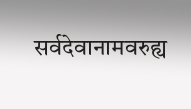सर्वदेवानामवरुह्य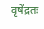वृषेंद्रतः